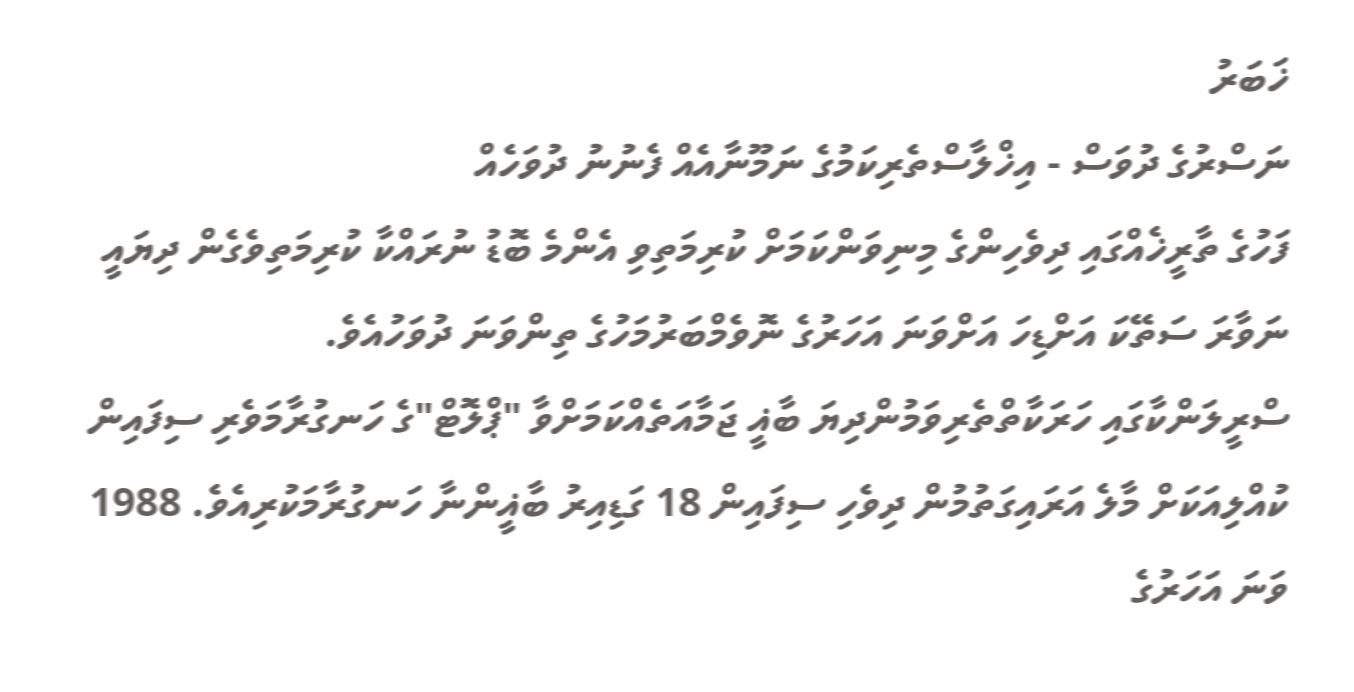ޚަބަރު
ނަސްރުގެ ދުވަސް - އިޚްލާސްތެރިކަމުގެ ނަމޫނާއެއް ފެނުނު ދުވަހެއް
ފަހުގެ ތާރީޚެއްގައި ދިވެހިންގެ މިނިވަންކަމަށް ކުރިމަތިވި އެންމެ ބޮޑު ނުރައްކާ ކުރިމަތިވެގެން ދިޔައީ ނަވާރަ ސަތޭކަ އަށްޑިހަ އަށްވަނަ އަހަރުގެ ނޮވެމްބަރުމަހުގެ ތިންވަނަ ދުވަހުއެވެ.
ސްރީލަންކާގައި ހަރަކާތްތެރިވަމުންދިޔަ ބާޣީ ޖަމާއަތެއްކަމަށްވާ "ޕްލޮޓް"ގެ ހަނގުރާމަވެރި ސިފައިން ކުއްލިއަކަށް މާލެ އަރައިގަތުމުން ދިވެހި ސިފައިން 18 ގަޑިއިރު ބާޣީންނާ ހަނގުރާމަކުރިއެވެ. 1988 ވަނަ އަހަރުގެ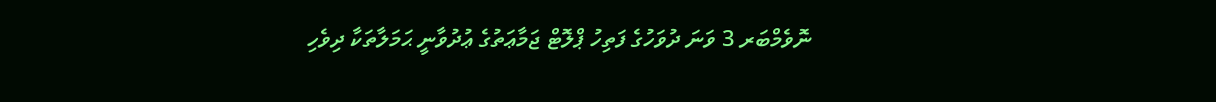ނޮވެމްބަރ 3 ވަނަ ދުވަހުގެ ފަތިހު ޕްލޮޓް ޖަމާޢަތުގެ ޢުދުވާނީ ޙަމަލާތަކާ ދިވެހި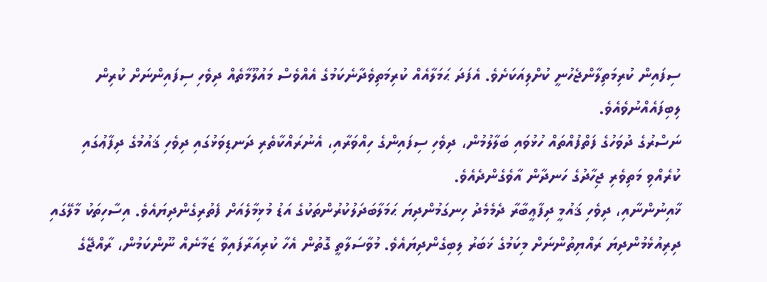ސިފައިން ކުރިމަތިލާންޖެހުނީ ކުށްލިއަކަށެވެ. އެފަދަ ޙަމަލާއެއް ކުރިމަތިވެދާނެކަމުގެ އެއްވެސް މައުލޫމާތެއް ދިވެހި ސިފައިންނަށް ކުރިން ލިބިފައެއްނުވެއެވެ.
ނަސްރުގެ ދުވަހުގެ ފަތްފުއްތައް ހުޅުވައި ބަލާލުމުން، ދިވެހި ސިފައިންގެ ހިއްވަރާއި، އެނުރައްކާތެރި ދަނޑިވަޅުގައި ދިވެހި ޤައުމުގެ ދިފާޢުގައި ކުރެއްވި މަތިވެރި ޖިހާދުގެ ހަނދާން އާވެގެންދެއެވެ.
ޚާއިނުންނާއި، ދިވެހި ޤައުމީ ދިފާޢީބާރާ ދެމެމެދު ހިނގަމުންދިޔަ ޙަމަލާބަދަލުކުރުންތަކުގެ އަޑު މުޅިމާލެއަށް ފެތުރިގެންދިޔައެވެ. އިސާހިތަކު މާލޭގައި ދިރިއުޅެމުންދިޔަ ރައްޔިތުންނަށް މިކަމުގެ ޚަބަރު ލިބިގެންދިޔައެވެ. މުވާސަލާތީ ގޮތުން އެހާ ކުރިއަރާފައިވާ ޒަމާނެއް ނޫންކަމުން، ރާއްޖޭގެ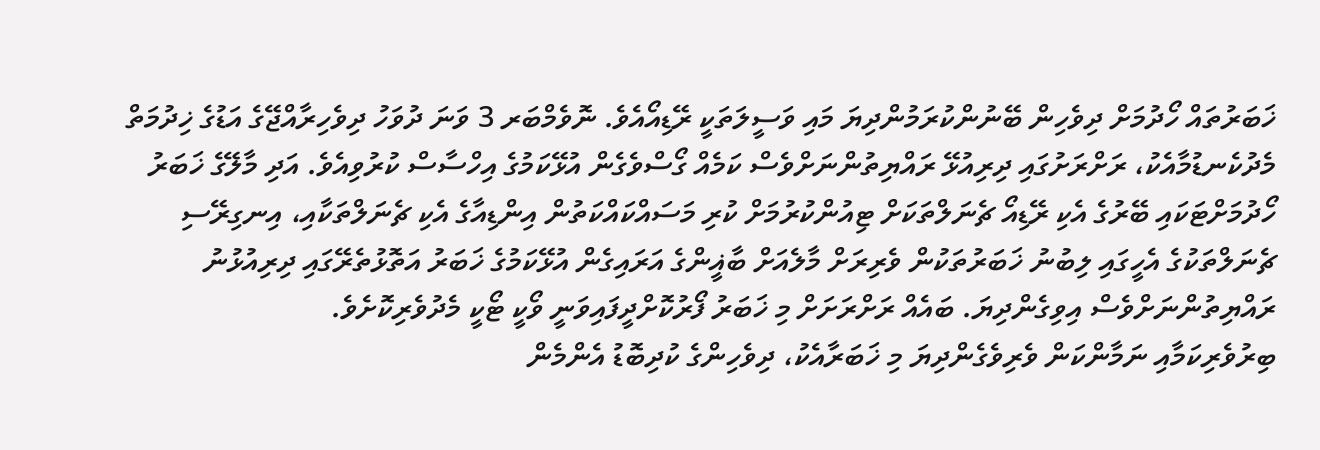ޚަބަރުތައް ހޯދުމަށް ދިވެހިން ބޭނުންކުރަމުންދިޔަ މައި ވަސީލަތަކީ ރޭޑިއޯއެވެ. ނޮވެމްބަރ 3 ވަނަ ދުވަހު ދިވެހިރާއްޖޭގެ އަޑުގެ ޚިދުމަތް މެދުކެނޑުމާއެކު، ރަށްރަށުގައި ދިރިއުޅޭ ރައްޔިތުންނަށްވެސް ކަމެއް ގޯސްވެގެން އުޅޭކަމުގެ އިހްސާސް ކުރުވިއެވެ. އަދި މާލޭގެ ޚަބަރު ހޯދުމަށްޓަކައި ބޭރުގެ އެކި ރޭޑިއޯ ޗެނަލްތަކަށް ޓިއުންކުރުމަށް ކުރި މަސައްކައްކަތުން އިންޑިއާގެ އެކި ޗެނަލްތަކާއި، އިނގިރޭސި ޗެނަލްތަކުގެ އެހީގައި ލިބުނު ޚަބަރުތަކުން ވެރިރަށް މާލެއަށް ބާޣީންގެ އަރައިގެން އުޅޭކަމުގެ ޚަބަރު އަތޮޅުތެރޭގައި ދިރިއުޅުނު ރައްޔިތުންނަށްވެސް އިވިގެންދިޔަ. ބައެއް ރަށްރަށަށް މި ޚަބަރު ފޯރުކޮށްދީފައިވަނީ ވޯކީ ޓޯކީ މެދުވެރިކޮށެވެ.
ބިރުވެރިކަމާއި ނަމާންކަން ވެރިވެގެންދިޔަ މި ޚަބަރާއެކު، ދިވެހިންގެ ކުދިބޮޑު އެންމެން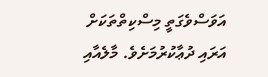އަވަސްވެގަތީ މިސްކިތްތަކަށް އަރައި ދުޢާކުރުމަށެވެ. މާލެއާއި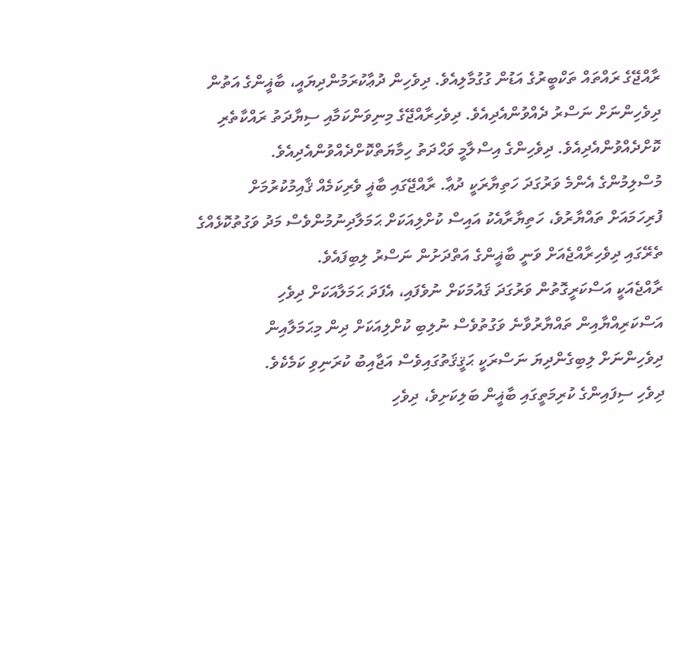ރާއްޖޭގެ ރައްތައް ތަކްބީރުގެ އަޑުން ގުގުމާލިއެވެ. ދިވެހިން ދުޢާކުރަމުންދިޔައީ، ބާޣީންގެ އަތުން ދިވެހިންނަށް ނަސްރު ދެއްވުންއެދިއެވެ. ދިވެހިރާއްޖޭގެ މިނިވަންކަމާއި ސިޔާދަތު ރައްކާތެރި ކޮށްދެއްވުންއެދިއެވެ. ދިވެހިންގެ އިސްލާމީ ވަޙްދަތު ހިމާޔަތްކޮށްދެއްވުންއެދިއެވެ.
މުސްލިމުންގެ އެންމެ ވަރުގަދަ ހަތިޔާރަކީ ދުޢާ. ރާއްޖޭގައި ބާޣީ ވެރިކަމެއް ޤާއިމުކުރުމަށް ފުރިހަމައަށް ތައްޔާރުވެ، ހަތިޔާރާއެކު އައިސް ކުށްލިއަކަށް ޙަމަލާދިނުމުންވެސް މަދު ވަގުތުކޮޅެއްގެ ތެރޭގައި ދިވެހިރާއްޖެއަށް ވަނީ ބާޣީންގެ އަތްދަށުން ނަސްރު ލިބިފައެވެ.
ރާއްޖެއަކީ އަސްކަރީގޮތުން ވަރުގަދަ ޤައުމަކަށް ނުވެފައި، އެފަދަ ޙަމަލާއަކަށް ދިވެހި އަސްކަރިއްޔާއިން ތައްޔާރުވާނެ ވަގުތުވެސް ނުލިބި ކުށްލިއަކަށް ދިން މިޙަމަލާއިން ދިވެހިންނަށް ލިބިގެންދިޔަ ނަސްރަކީ ޙަޤީޤަތުގައިވެސް އަޖާއިބު ކުރަނިވި ކަމެކެވެ.
ދިވެހި ސިފައިންގެ ކުރިމަތީގައި ބާޣީން ބަލިކަށިވެ، ދިވެހި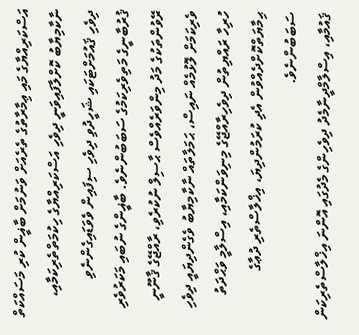އަސްކަރިއްޔާގެ މައި ޢިމާރާތުގެ ތެރެއަށް ވަނުމަށް ބާޣީން ކުރި މަސައްކަތް ނާކާމިޔާބު ކޮށްލާފައިވަނީ ދިވެހި އަސްކަރިއްޔާގެ ހިކުމަތްތެރިކަމާއި، ދިވެހި ޤައުމަށްޓަކައި ޝަހީދުވި ދިވެހި ސިފައިން ވެވަޑައިގެންނެވި ޤުރުބާނީގެ މަތިވެރިކަމުގެ ސަބަބުންނެވެ. ބާޣީންގެ ނުބައި މަކަރުވެރި ރޭވުންތަކުގެ މަދު މިންވަރެއްވެސް ޙާސިލް ނުކުރެވި، ރާއްޖޭގެ ޤާނޫނީ ވެރިކަމަށް ލޮޅުމެއް ނައިސް، ޙަމަލާތައް ނާކާމިޔާބު ވެގެންދިޔައީ ދިވެހި ހުރިހާ ރައްޔިތުން ދިވެހިރާއްޖޭގެ މިނިވަންކަމާއި، އިސްލާމީ ވަޙްދަތު ޙިމާޔަތްކޮށްދެއްވުން އެދި ކުރަމުންދިޔަ، އިޚްލާސްތެރި ދުޢާގެ ސަބަބުންނެވެ.
ޤައުމާއި، އިސްލާމްދީނާމެދު ދިވެހިންގެ މެދުގައި އޮންނަ އިޚްލާސްތެރިކަން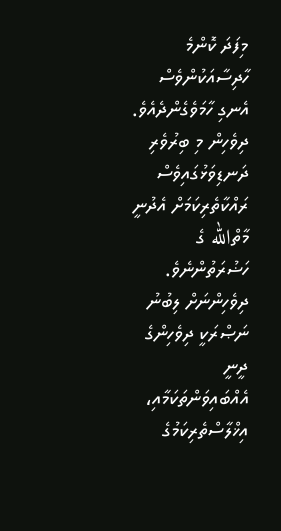މިފަދަ ކޮންމެ ހާދިސާއަކުންވެސް އެނގި ހާމަވެގެންދެއެވެ. ދިވެހިން މި ބިރުވެރި ދަނޑިވަޅުގައިވެސް ރައްކާތެރިކަމަށް އެދުނީ މާތްالله ގެ ހަޟުރަތުންނެވެ. ދިވެހިންނަށް ލިބުނު ނަޞްރަކީ ދިވެހިންގެ ދީނީ އެއްބައިވަންތަކަމާއި، އިޚްލާސްތެރިކަމުގެ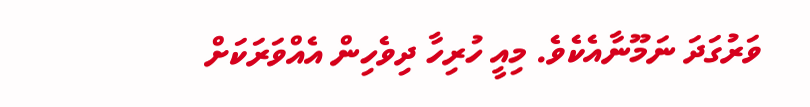ވަރުގަދަ ނަމޫނާއެކެވެ. މިއީ ހުރިހާ ދިވެހިން އެއްވަރަކަށް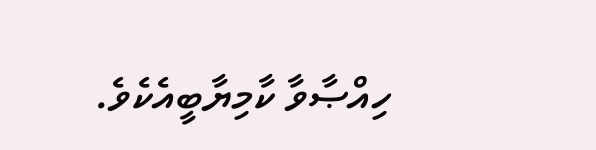ހިއްޞާވާ ކާމިޔާބީއެކެވެ.